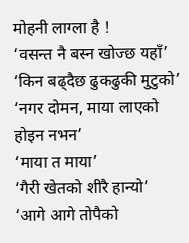मोहनी लाग्ला है !
‘वसन्त नै बस्न खोज्छ यहाँ’
‘किन बढ्दैछ ढुकढुकी मुटुको’
‘नगर दोमन, माया लाएको होइन नभन’
‘माया त माया’
‘गैरी खेतको शीरै हान्यो’
‘आगे आगे तोपैको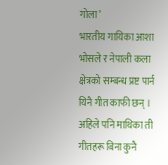गोला’
भारतीय गायिका आशा भोसले र नेपाली कला क्षेत्रको सम्बन्ध प्रष्ट पार्न यिनै गीत काफी छन् ।
अहिले पनि माथिका ती गीतहरू बिना कुनै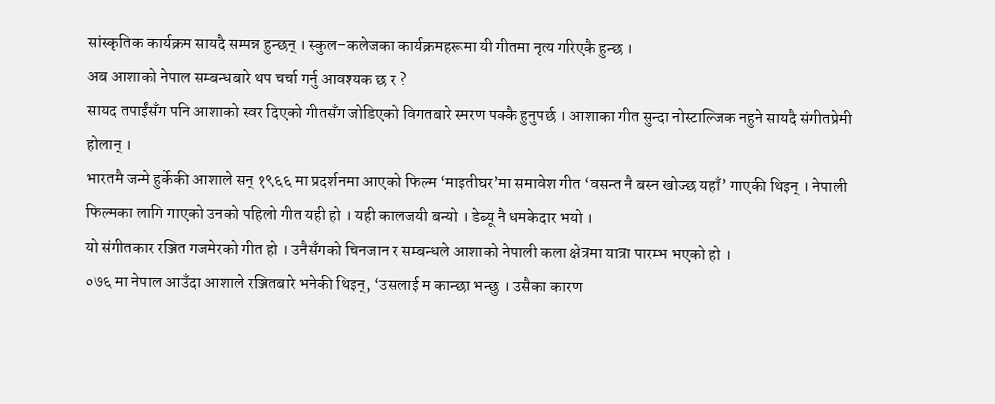सांस्कृतिक कार्यक्रम सायदै सम्पन्न हुन्छन् । स्कुल–कलेजका कार्यक्रमहरूमा यी गीतमा नृत्य गरिएकै हुन्छ ।
अब आशाको नेपाल सम्बन्धबारे थप चर्चा गर्नु आवश्यक छ र ?
सायद तपाईंसँग पनि आशाको स्वर दिएको गीतसँग जोडिएको विगतबारे स्मरण पक्कै हुनुपर्छ । आशाका गीत सुन्दा नोस्टाल्जिक नहुने सायदै संगीतप्रेमी होलान् ।
भारतमै जन्मे हुर्केकी आशाले सन् १९६६ मा प्रदर्शनमा आएको फिल्म ‘माइतीघर’मा समावेश गीत ‘वसन्त नै बस्न खोज्छ यहाँ’ गाएकी थिइन् । नेपाली फिल्मका लागि गाएको उनको पहिलो गीत यही हो । यही कालजयी बन्यो । डेब्यू नै धमकेदार भयो ।
यो संगीतकार रञ्जित गजमेरको गीत हो । उनैसँगको चिनजान र सम्बन्धले आशाको नेपाली कला क्षेत्रमा यात्रा पारम्भ भएको हो ।
०७६ मा नेपाल आउँदा आशाले रञ्जितबारे भनेकी थिइन्, ‘उसलाई म कान्छा भन्छु । उसैका कारण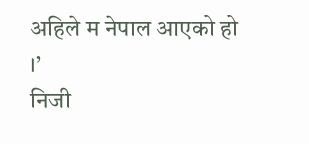अहिले म नेपाल आएको हो ।’
निजी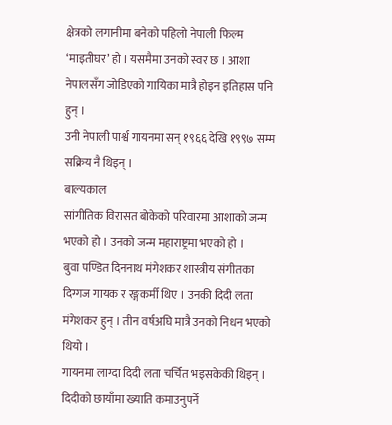क्षेत्रको लगानीमा बनेको पहिलो नेपाली फिल्म ‘माइतीघर’ हो । यसमैमा उनको स्वर छ । आशा नेपालसँग जोडिएको गायिका मात्रै होइन इतिहास पनि हुन् ।
उनी नेपाली पार्श्व गायनमा सन् १९६६ देखि १९९७ सम्म सक्रिय नै थिइन् ।
बाल्यकाल
सांगीतिक विरासत बोकेको परिवारमा आशाको जन्म भएको हो । उनको जन्म महाराष्ट्रमा भएको हो ।
बुवा पण्डित दिननाथ मंगेशकर शास्त्रीय संगीतका दिग्गज गायक र रङ्गकर्मी थिए । उनकी दिदी लता मंगेशकर हुन् । तीन वर्षअघि मात्रै उनको निधन भएको थियो ।
गायनमा लाग्दा दिदी लता चर्चित भइसकेकी थिइन् । दिदीको छायाँमा ख्याति कमाउनुपर्ने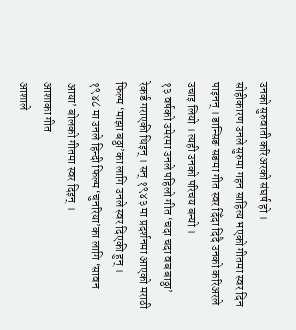उनको सुरुवाती करिअरको संघर्ष हो ।
सोहीकारण उनले सुरुमा गहन साहित्य भएको गीतमा स्वर दिन पाइनन् । डान्सिङ सङमा गीत स्वर दिँदा दिदै उनको करिअरले उचाइ लियो । त्यही उनको परिचय बन्यो ।
१३ वर्षको उमेरमा उनले पहिलो गीत ‘चदा चदा वब बाठ्ठा’ रेकर्ड गराएकी थिइन् । सन् १९४३ मा प्रदर्शनमा आएको मराठी फिल्म ‘माझा बठ्ठा’का लागि उनले स्वर दिएकी हुन् ।
१९४८ मा उनले हिन्दी फिल्म ‘चुनरिया’का लागि ‘सावन आया’ बोलको गीतमा स्वर दिइन् ।
आशाका गीत
आशाले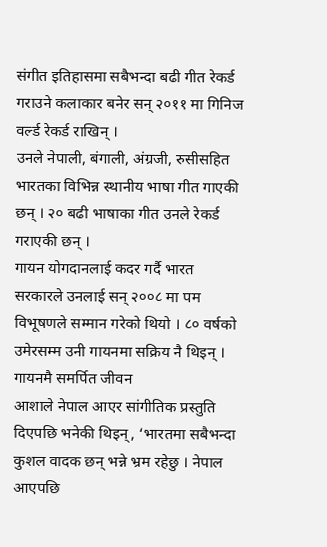संगीत इतिहासमा सबैभन्दा बढी गीत रेकर्ड गराउने कलाकार बनेर सन् २०११ मा गिनिज वर्ल्ड रेकर्ड राखिन् ।
उनले नेपाली, बंगाली, अंग्रजी, रुसीसहित भारतका विभिन्न स्थानीय भाषा गीत गाएकी छन् । २० बढी भाषाका गीत उनले रेकर्ड गराएकी छन् ।
गायन योगदानलाई कदर गर्दै भारत सरकारले उनलाई सन् २००८ मा पम विभूषणले सम्मान गरेको थियो । ८० वर्षको उमेरसम्म उनी गायनमा सक्रिय नै थिइन् ।
गायनमै समर्पित जीवन
आशाले नेपाल आएर सांगीतिक प्रस्तुति दिएपछि भनेकी थिइन्, ‘भारतमा सबैभन्दा कुशल वादक छन् भन्ने भ्रम रहेछु । नेपाल आएपछि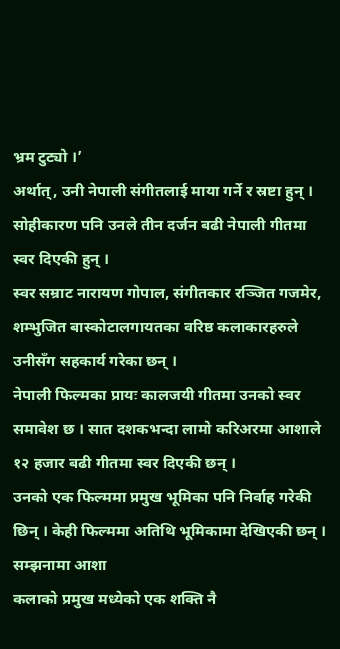भ्रम टुट्यो ।’
अर्थात्, उनी नेपाली संगीतलाई माया गर्ने र स्रष्टा हुन् । सोहीकारण पनि उनले तीन दर्जन बढी नेपाली गीतमा स्वर दिएकी हुन् ।
स्वर सम्राट नारायण गोपाल, संगीतकार रञ्जित गजमेर, शम्भुजित बास्कोटालगायतका वरिष्ठ कलाकारहरुले उनीसँग सहकार्य गरेका छन् ।
नेपाली फिल्मका प्रायः कालजयी गीतमा उनको स्वर समावेश छ । सात दशकभन्दा लामो करिअरमा आशाले १२ हजार बढी गीतमा स्वर दिएकी छन् ।
उनको एक फिल्ममा प्रमुख भूमिका पनि निर्वाह गरेकी छिन् । केही फिल्ममा अतिथि भूमिकामा देखिएकी छन् ।
सम्झनामा आशा
कलाको प्रमुख मध्येको एक शक्ति नै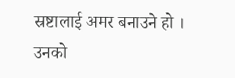स्रष्टालाई अमर बनाउने हो । उनको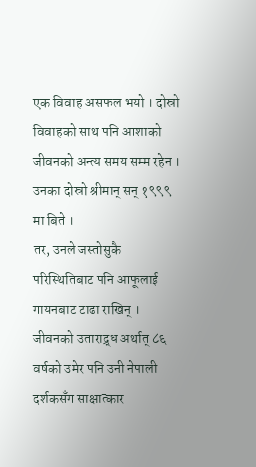एक विवाह असफल भयो । दोस्रो विवाहको साथ पनि आशाको जीवनको अन्त्य समय सम्म रहेन । उनका दोस्रो श्रीमान् सन् १९९९ मा बिते ।
तर, उनले जस्तोसुकै परिस्थितिबाट पनि आफूलाई गायनबाट टाढा राखिन् । जीवनको उताराद्र्ध अर्थात् ८६ वर्षको उमेर पनि उनी नेपाली दर्शकसँग साक्षात्कार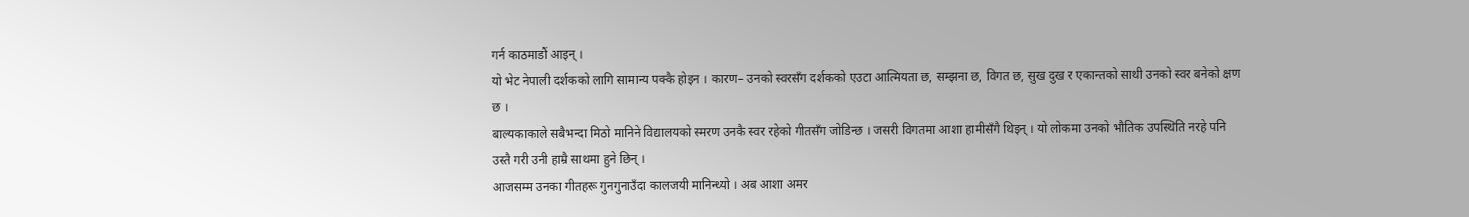गर्न काठमाडौं आइन् ।
यो भेट नेपाली दर्शकको लागि सामान्य पक्कै होइन । कारण– उनको स्वरसँग दर्शकको एउटा आत्मियता छ, सम्झना छ, विगत छ, सुख दुख र एकान्तको साथी उनको स्वर बनेको क्षण छ ।
बाल्यकाकाले सबैभन्दा मिठो मानिने विद्यालयको स्मरण उनकै स्वर रहेको गीतसँग जोडिन्छ । जसरी विगतमा आशा हामीसँगै थिइन् । यो लोकमा उनको भौतिक उपस्थिति नरहे पनि उस्तै गरी उनी हाम्रै साथमा हुने छिन् ।
आजसम्म उनका गीतहरू गुनगुनाउँदा कालजयी मानिन्थ्यो । अब आशा अमर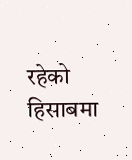रहेको हिसाबमा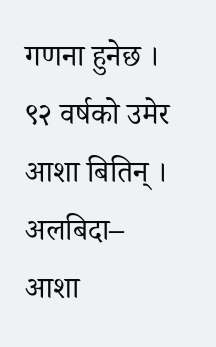गणना हुनेछ । ९२ वर्षको उमेर आशा बितिन् । अलबिदा– आशा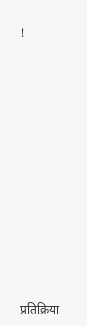!













प्रतिक्रिया